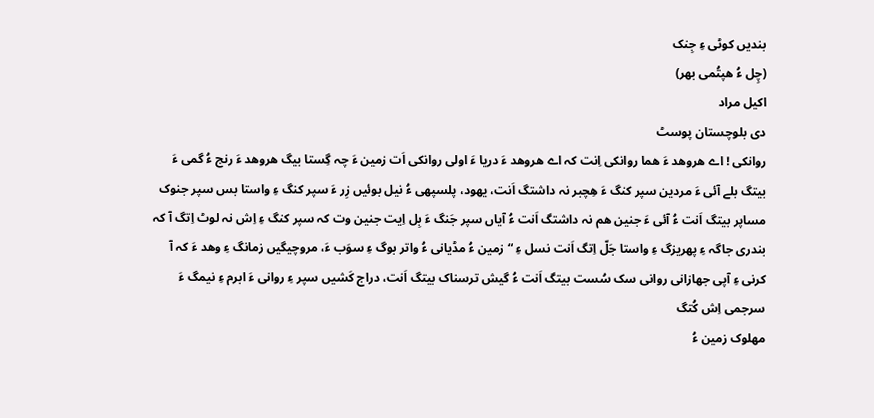بندیں کوٹی ءِ جِنک
(چِل ءُ ھپتُمی بھر)
اکیل مراد
دی بلوچستان پوسٹ
روانکی ! اے ھروھد ءَ ھما روانکی اِنت کہ اے ھروھد ءَ دریا ءَ اولی روانکی اَت زمین ءَ چہ گِستا بیگ ھروھد ءَ رنج ءُ گمی ءَ بیتگ بلے آئی ءَ مردین سپر کنگ ءَ ھِچبر نہ داشتگ اَنت، یھود، پلسپھی ءُ نیل بوئیں زِر ءَ سپر کنگ ءِ واستا بس سپر جنوک مساپر بیتگ اَنت ءُ آئی ءَ جنین ھم نہ داشتگ اَنت ءُ آیاں سپر جَنگ ءَ بِل اِیت جنین وت کہ سپر کنگ ءِ اِش نہ لوٹ اِتگ آ کہ بندری جاگہ ءِ پھریزگ ءِ واستا جَلّ اِتگ اَنت نسل ءِ “زمین ءُ مڈیانی ءُ واتر بوگ ءِ سوَب ءَ، مروچیگیں زمانگ ءِ وھد ءَ کہ آ کرنی ءِ آپی جھازانی روانی سک سُست بیتگ اَنت ءُ گیش ترسناک بیتگ اَنت، دراج کَشیں سپر ءِ روانی ءَ ابرم ءِ نیمگ ءَ سرجمی اِش کُتگ
مھلوک زمین ءُ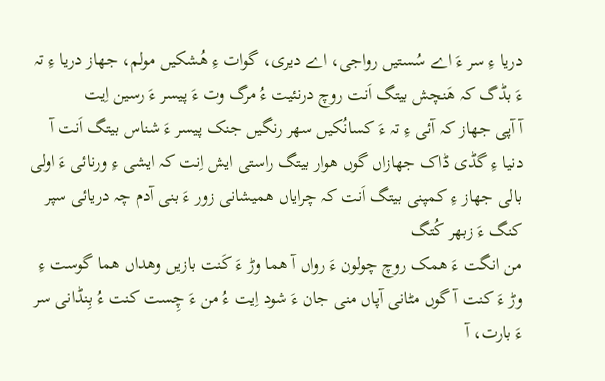دریا ءِ سر ءَ اے سُستیں رواجی، اے دیری، گوات ءِ ھُشکیں مولم، جھاز دریا ءِ تہ ءَ بڈگ کہ ھَنچش بیتگ اَنت روچ درنئیت ءُ مرگ وت ءَ پیسر ءَ رسین اِیت
آ آپی جھاز کہ آئی ءِ تہ ءَ کسانُکیں سھر رنگیں جنک پیسر ءَ شناس بیتگ اَنت آ دنیا ءِ گڈی ڈاک جھازاں گوں ھوار بیتگ راستی ایش اِنت کہ ایشی ءِ ورنائی ءَ اولی بالی جھاز ءِ کمپنی بیتگ اَنت کہ چرایاں ھمیشانی زور ءَ بنی آدم چہ دریائی سپر کنگ ءَ زبھر کُتگ
من انگت ءَ ھمک روچ چولون ءَ رواں آ ھما وڑ ءَ کَنت بازیں وھداں ھما گوست ءِ وڑ ءَ کنت آ گوں مٹانی آپاں منی جان ءَ شود اِیت ءُ من ءَ چِست کنت ءُ بِنڈانی سر ءَ بارت، آ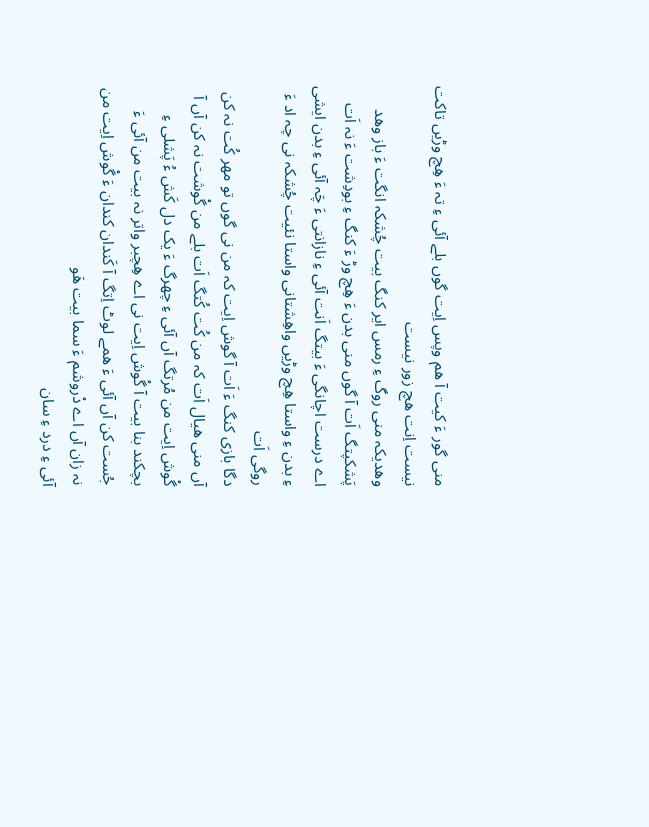منی گور ءَ کیت آ ھم وپس اِیت گوں بلے آئی ءِ تہ ءَ ھِچ وڑیں تاکت نیست اِنت ھچ زور نیست
وھدیکہ منی روگ ءِ رمس ایر کنگ بیت چُشکہ انگت ءَ باز وھد پَشکپتگ اَت آ گوں منی بدن ءَ ھِچ وڑ ءَ کنگ ءِ بودِشت ءَ نہ اَت اے درست اچانگی ءَ بیتگ اَنت آئی ءِ نازانتی ءَ چَہ آئی ءِ بدن ایشی ءِ بدن ءِ واستا ھِچ وڑیں واھِشتانی واستا نئیت چُشکہ نی چہ اد ءَ روگی اَت
دگا بازی کنگ ءَ اَت آ گوش اِیت کہ من نی گوں تو مھر کُت نہ کن آں منی ھیال اَت کہ من کُت کُتگ اَت بلے من گْوشت نہ کن آں آ گْوش اِیت من مُرتگ آں آئی ءِ چھرگ ءَ یک دل کَش ءُ پَشلی ءِ بچکند بنا بیت آ گْوش اِیت نی اے ھِچبر واتر نہ بیت من آئی ءَ جُست کن آں آئی ءَ ھمے لوٹ اِتگ آ کَندان کندان ءَ گْوش اِیت من نہ زان آں اے دْروشم ءَ سما بیت ھَو
آئی ءِ درد ءِ سان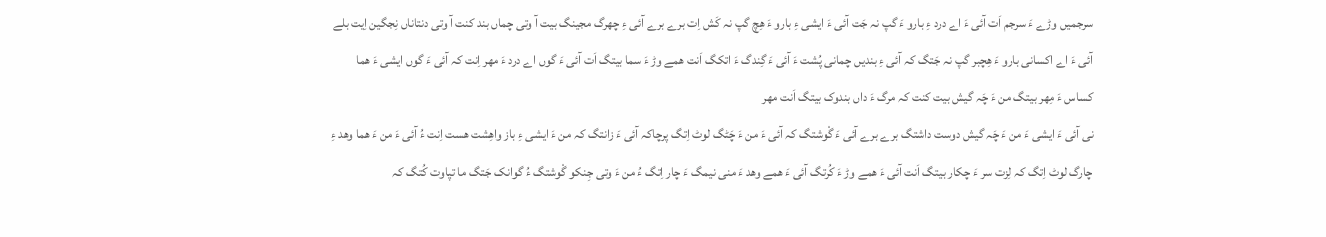سرجمیں وڑے ءَ سرجم اَت آئی ءَ اے درد ءِ بارو ءَ گپ نہ جَت آئی ءَ ایشی ءِ بارو ءَ ھِچ گپ نہ کَش اِت برے برے آئی ءِ چھرگ مجینگ بیت آ وتی چماں بند کنت آ وتی دنتاناں نِجگین اِیت بلے آئی ءَ اے اکسانی بارو ءَ ھِچبر گپ نہ جَتگ کہ آئی ءِ بندیں چمانی پُشت ءَ آئی ءَ گِندگ ءَ اتکگ اَنت ھمے وڑ ءَ سما بیتگ اَت آئی ءَ گوں اے درد ءَ مھر اِنت کہ آئی ءَ گوں ایشی ءَ ھما کساس ءَ مِھر بیتگ من ءَ چَہ گیش بیت کنت کہ مرگ ءَ داں بندوک بیتگ اَنت مھر
نی آئی ءَ ایشی ءَ من ءَ چَہ گیش دوست داشتگ برے برے آئی ءَ گْوشتگ کہ آئی ءَ من ءَ چَٹگ لوٹ اِتگ پرچاکہ آئی ءَ زانتگ کہ من ءَ ایشی ءِ باز واھِشت ھست اِنت ءُ آئی ءَ من ءَ ھما وھد ءِ چارگ لوٹ اِتگ کہ لِزت سر ءَ چکار بیتگ اَنت آئی ءَ ھمے وڑ ءَ کُرتگ آئی ءَ ھمے وھد ءَ منی نیمگ ءَ چار اِتگ ءُ من ءَ وتی جِنکو گْوشتگ ءُ گوانک جَتگ ما تپاوت کُتگ کہ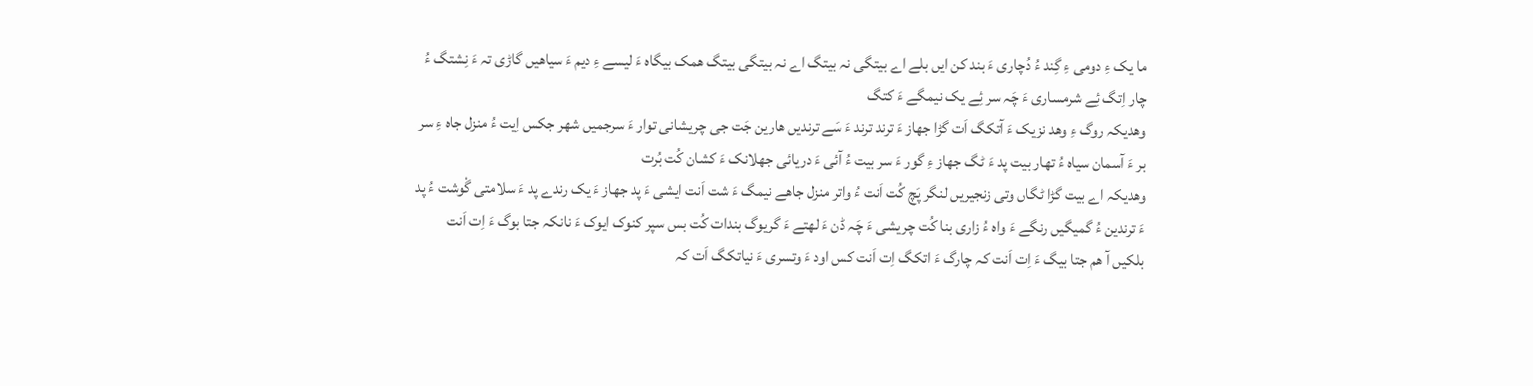ما یک ءِ دومی ءِ گِند ءُ دُچاری ءَ بند کن ایں بلے اے بیتگی نہ بیتگ اے نہ بیتگی بیتگ ھمک بیگاہ ءَ لیسے ءِ دیم ءَ سیاھیں گاڑی تہ ءَ نِشتگ ءُ چار اِتگ ئِے شرمساری ءَ چَہ سر ئِے یک نیمگے ءَ کتگ
وھدیکہ روگ ءِ وھد نزیک ءَ آتکگ اَت گڑا جھاز ءَ ترند ترند ءَ سَے ترندیں ھارین جَت جی چریشانی توار ءَ سرجمیں شھر جکس اِیت ءُ منزل جاہ ءِ سر بر ءَ آسمان سیاہ ءُ تھار بیت پد ءَ ٹگ جھاز ءِ گور ءَ سر بیت ءُ آئی ءَ دریائی جھلانک ءَ کشان کُت بُرت
وھدیکہ اے بیت گڑا ٹگاں وتی زنجیریں لنگر پَچ کُت اَنت ءُ واتر منزل جاھے نیمگ ءَ شت اَنت ایشی ءَ پد جھاز ءَ یک رندے پد ءَ سلامتی گْوشت ءُ پد ءَ ترندین ءُ گمیگیں رنگے ءَ واہ ءُ زاری بنا کُت چریشی ءَ چَہ ڈن ءَ لھتے ءَ گریوگ بندات کُت بس سپر کنوک ایوک ءَ نانکہ جتا بوگ ءَ اِت اَنت بلکیں آ ھم جتا بیگ ءَ اِت اَنت کہ چارگ ءَ اتکگ اِت اَنت کس اود ءَ وتسری ءَ نیاتکگ اَت کہ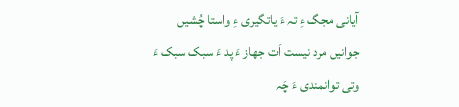آیانی مجگ ءِ تہ ءَ یاتگیری ءِ واستا چُشیں جوانیں مرد نیست اَت جھاز ءَ پد ءَ سبک سبک ءَ وتی توانمندی ءَ چَہ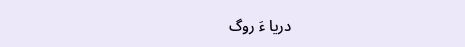دریا ءَ روگ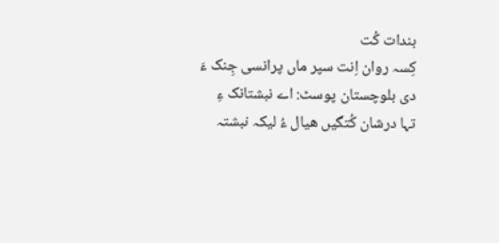بندات کُت
کِسہ روان اِنت سپر ماں پرانسی جِنک ءَ
دی بلوچستان پوسٹ: اے نبشتانک ءِ تہا درشان کُتگیں ھیال ءُ لیکہ نبشتہ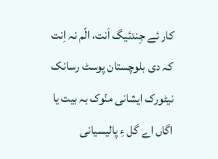کار ئے جِندئیگ اَنت، الّم نہ اِنت کہ دی بلوچستان پوسٹ رسانک نیٹورک ایشانی منّوک بہ بیت یا اگاں اے گل ءِ پالیسیانی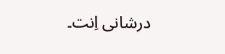درشانی اِنت۔